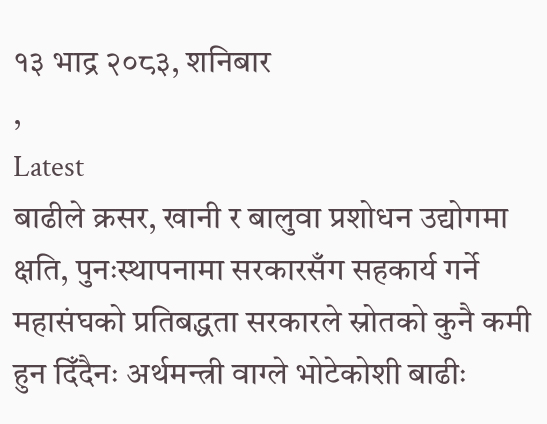१३ भाद्र २०८३, शनिबार
,
Latest
बाढीले क्रसर, खानी र बालुवा प्रशोधन उद्योगमा क्षति, पुनःस्थापनामा सरकारसँग सहकार्य गर्ने महासंघको प्रतिबद्धता सरकारले स्रोतको कुनै कमी हुन दिँदैनः अर्थमन्त्री वाग्ले भोटेकोशी बाढीः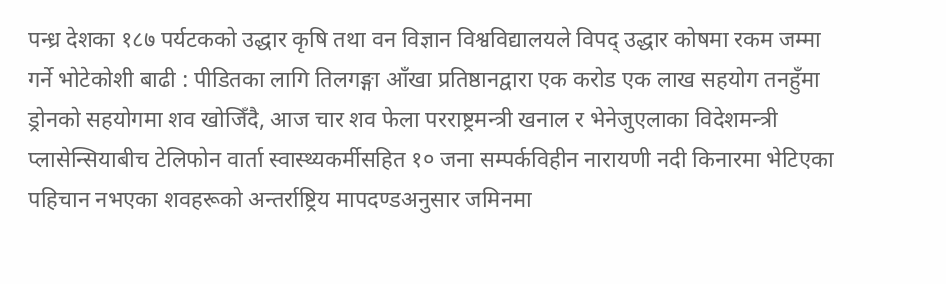पन्ध्र देशका १८७ पर्यटकको उद्धार कृषि तथा वन विज्ञान विश्वविद्यालयले विपद् उद्धार कोषमा रकम जम्मा गर्ने भोटेकोशी बाढी : पीडितका लागि तिलगङ्गा आँखा प्रतिष्ठानद्वारा एक करोड एक लाख सहयोग तनहुँमा ड्रोनको सहयोगमा शव खोजिँदै, आज चार शव फेला परराष्ट्रमन्त्री खनाल र भेनेजुएलाका विदेशमन्त्री प्लासेन्सियाबीच टेलिफोन वार्ता स्वास्थ्यकर्मीसहित १० जना सम्पर्कविहीन नारायणी नदी किनारमा भेटिएका पहिचान नभएका शवहरूको अन्तर्राष्ट्रिय मापदण्डअनुसार जमिनमा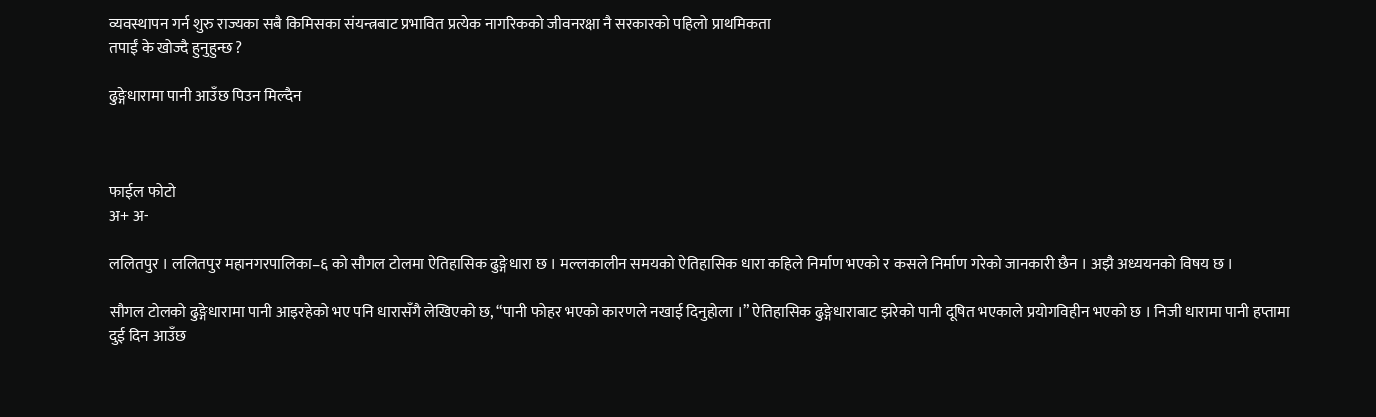व्यवस्थापन गर्न शुरु राज्यका सबै किमिसका संयन्त्रबाट प्रभावित प्रत्येक नागरिकको जीवनरक्षा नै सरकारको पहिलो प्राथमिकता
तपाईं के खोज्दै हुनुहुन्छ ?

ढुङ्गेधारामा पानी आउँछ पिउन मिल्दैन



फाईल फोटो
अ+ अ-

ललितपुर । ललितपुर महानगरपालिका–६ को सौगल टोलमा ऐतिहासिक ढुङ्गेधारा छ । मल्लकालीन समयको ऐतिहासिक धारा कहिले निर्माण भएको र कसले निर्माण गरेको जानकारी छैन । अझै अध्ययनको विषय छ ।

सौगल टोलको ढुङ्गेधारामा पानी आइरहेको भए पनि धारासँगै लेखिएको छ, “पानी फोहर भएको कारणले नखाई दिनुहोला ।” ऐतिहासिक ढुङ्गेधाराबाट झरेको पानी दूषित भएकाले प्रयोगविहीन भएको छ । निजी धारामा पानी हप्तामा दुई दिन आउँछ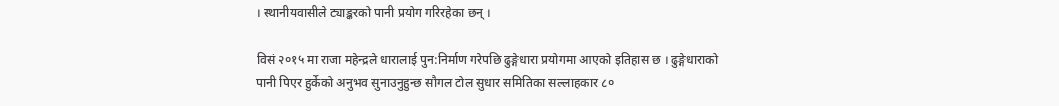। स्थानीयवासीले ट्याङ्करको पानी प्रयोग गरिरहेका छन् ।

विसं २०१५ मा राजा महेन्द्रले धारालाई पुन:निर्माण गरेपछि ढुङ्गेधारा प्रयोगमा आएको इतिहास छ । ढुङ्गेधाराको पानी पिएर हुर्केको अनुभव सुनाउनुहुन्छ सौगल टोल सुधार समितिका सल्लाहकार ८०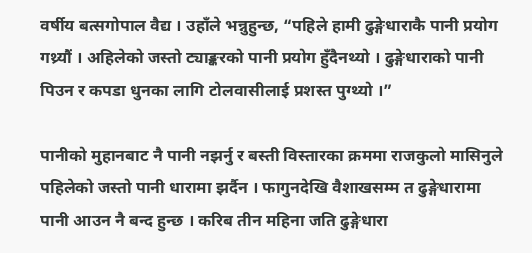वर्षीय बत्सगोपाल वैद्य । उहाँले भन्नुहुन्छ, “पहिले हामी ढुङ्गेधाराकै पानी प्रयोग गथ्र्यौं । अहिलेको जस्तो ट्याङ्करको पानी प्रयोग हुँदैनथ्यो । ढुङ्गेधाराको पानी पिउन र कपडा धुनका लागि टोलवासीलाई प्रशस्त पुग्थ्यो ।”

पानीको मुहानबाट नै पानी नझर्नु र बस्ती विस्तारका क्रममा राजकुलो मासिनुले पहिलेको जस्तो पानी धारामा झर्दैन । फागुनदेखि वैशाखसम्म त ढुङ्गेधारामा पानी आउन नै बन्द हुन्छ । करिब तीन महिना जति ढुङ्गेधारा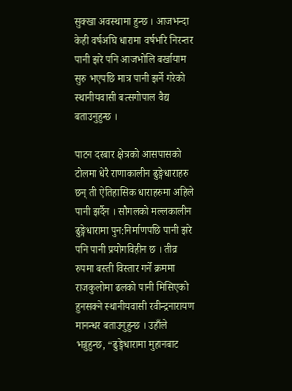सुक्खा अवस्थामा हुन्छ । आजभन्दा केही वर्षअघि धारामा वर्षभरि निरन्तर पानी झरे पनि आजभोलि बर्खायाम सुरु भएपछि मात्र पानी झर्ने गरेको स्थानीयवासी बत्सगोपाल वैद्य बताउनुहुन्छ ।

पाटन दरबार क्षेत्रको आसपासको टोलमा धेरै राणाकालीन ढुङ्गेधाराहरु छन् ती ऐतिहासिक धाराहरुमा अहिले पानी झर्दैन । सौगलको मल्लकालीन ढुङ्गेधारामा पुन:निर्माणपछि पानी झरे पनि पानी प्रयोगविहीन छ । तीव्र रुपमा बस्ती विस्तार गर्ने क्रममा राजकुलोमा ढलको पानी मिसिएको हुनसक्ने स्थानीयवासी रवीन्द्रनारायण मानन्धर बताउनुहुन्छ । उहाँले भन्नुहुन्छ, “ढुङ्गेधारामा मुहानबाट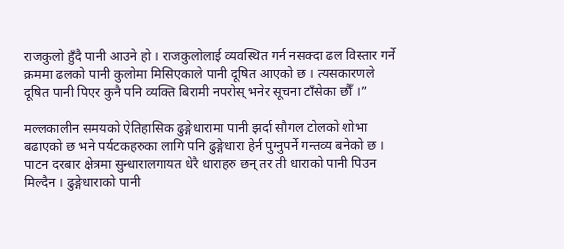राजकुलो हुँदै पानी आउने हो । राजकुलोलाई व्यवस्थित गर्न नसक्दा ढल विस्तार गर्ने क्रममा ढलको पानी कुलोमा मिसिएकाले पानी दूषित आएको छ । त्यसकारणले दूषित पानी पिएर कुनै पनि व्यक्ति बिरामी नपरोस् भनेर सूचना टाँसेका छौँ ।”

मल्लकालीन समयको ऐतिहासिक ढुङ्गेधारामा पानी झर्दा सौगल टोलको शोभा बढाएको छ भने पर्यटकहरुका लागि पनि ढुङ्गेधारा हेर्न पुग्नुपर्ने गन्तव्य बनेको छ । पाटन दरबार क्षेत्रमा सुन्धारालगायत धेरै धाराहरु छन् तर ती धाराको पानी पिउन मिल्दैन । ढुङ्गेधाराको पानी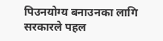पिउनयोग्य बनाउनका लागि सरकारले पहल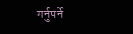गर्नुपर्ने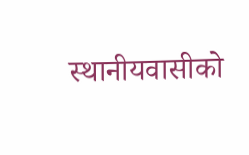स्थानीयवासीको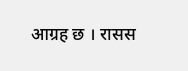आग्रह छ । रासस